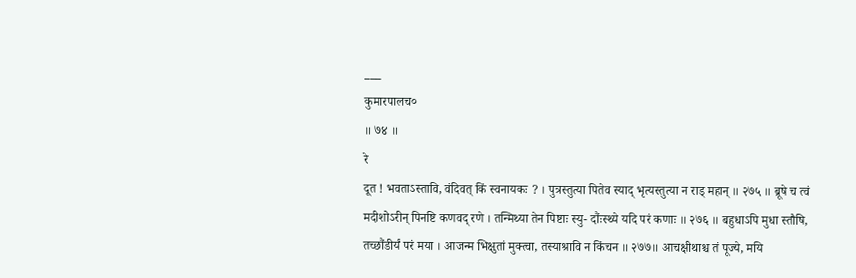___
कुमारपालच०
॥ ७४ ॥
रे
दूत ! भवताऽस्तावि, वंदिवत् किं स्वनायकः ? । पुत्रस्तुत्या पितेव स्याद् भृत्यस्तुत्या न राड् महान् ॥ २७५ ॥ ब्रूषे च त्वं मदीशोऽरीन् पिनष्टि कणवद् रणे । तन्मिथ्या तेन पिष्टाः स्यु- दौंःस्थ्ये यदि परं कणाः ॥ २७६ ॥ बहुधाऽपि मुधा स्तौषि, तच्छौंडीर्यं परं मया । आजन्म भिक्षुतां मुक्त्वा, तस्याश्रावि न किंचन ॥ २७७॥ आचक्षीथाश्च तं पूज्ये, मयि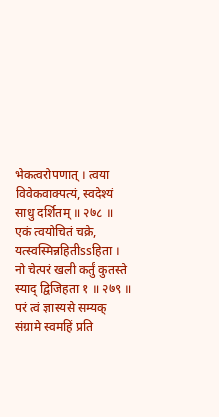भेकत्वरोपणात् । त्वया विवेकवाक्पत्यं, स्वदेश्यं साधु दर्शितम् ॥ २७८ ॥ एकं त्वयोचितं चक्रे, यत्स्वस्मिन्नहितीssहिता । नो चेत्परं खली कर्तुं कुतस्ते स्याद् द्विजिहता १ ॥ २७९ ॥ परं त्वं ज्ञास्यसे सम्यक् संग्रामे स्वमहिं प्रति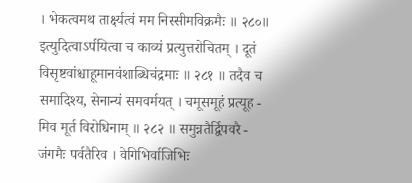। भेकत्वमथ तार्क्ष्यत्वं मम निस्सीमविक्रमैः ॥ २८०॥ इत्युदित्वाऽर्पयित्वा च काव्यं प्रत्युत्तरोचितम् । दूतं विसृष्टवांश्चाहूमानवंशाब्धिचंद्रमाः ॥ २८१ ॥ तदैव च समादिश्य, सेनान्यं समवर्मयत् । चमूसमूहं प्रत्यूह - मिव मूर्त विरोधिनाम् ॥ २८२ ॥ समुन्नतैर्द्विपवरै - जंगमैः पर्वतैरिव । वेगिभिर्वाजिभिः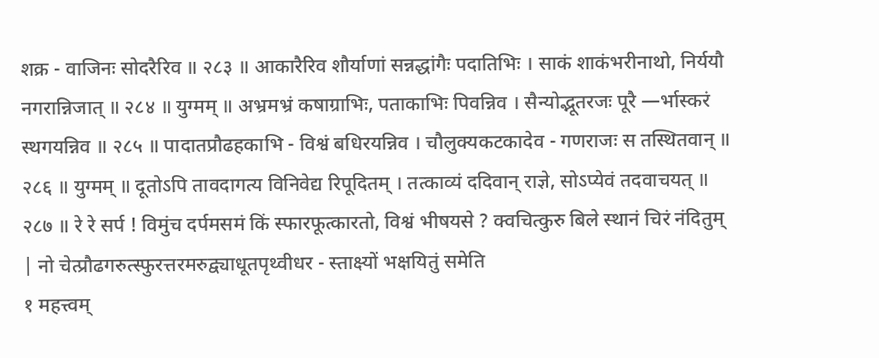शक्र - वाजिनः सोदरैरिव ॥ २८३ ॥ आकारैरिव शौर्याणां सन्नद्धांगैः पदातिभिः । साकं शाकंभरीनाथो, निर्ययौ नगरान्निजात् ॥ २८४ ॥ युग्मम् ॥ अभ्रमभ्रं कषाग्राभिः, पताकाभिः पिवन्निव । सैन्योद्भूतरजः पूरै —र्भास्करं स्थगयन्निव ॥ २८५ ॥ पादातप्रौढहकाभि - विश्वं बधिरयन्निव । चौलुक्यकटकादेव - गणराजः स तस्थितवान् ॥ २८६ ॥ युग्मम् ॥ दूतोऽपि तावदागत्य विनिवेद्य रिपूदितम् । तत्काव्यं ददिवान् राज्ञे, सोऽप्येवं तदवाचयत् ॥ २८७ ॥ रे रे सर्प ! विमुंच दर्पमसमं किं स्फारफूत्कारतो, विश्वं भीषयसे ? क्वचित्कुरु बिले स्थानं चिरं नंदितुम् | नो चेत्प्रौढगरुत्स्फुरत्तरमरुद्व्याधूतपृथ्वीधर - स्ताक्ष्यों भक्षयितुं समेति
१ महत्त्वम्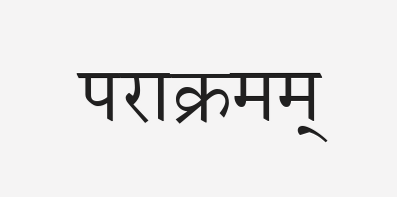पराक्रमम्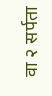वा २ सर्पता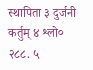स्थापिता ३ दुर्जनी कर्तुम् ४ श्लो० २८८. ५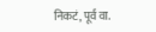निकटं, पूर्व वा.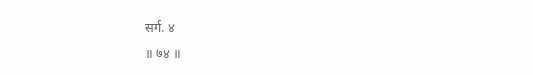सर्ग. ४
॥ ७४ ॥